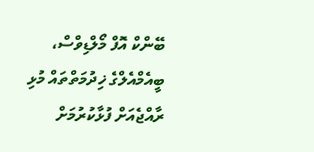ބޭންކް އޮފް މޯލްޑިވްސް، ބީއެމްއެލްގެ ޚިދުމަތްތައް މުޅި ރާއްޖެއަށް ފުޅާކުރުމަށް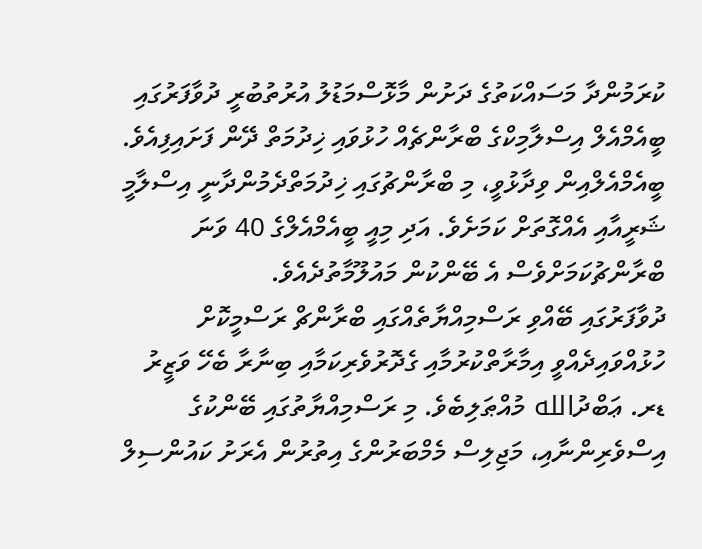ކުރަމުންދާ މަސައްކަތުގެ ދަށުން މާޅޮސްމަޑުލު އުރުތުބުރީ ދުވާފަރުގައި ބީއެމްއެލް އިސްލާމިކްގެ ބްރާންޗެއް ހުޅުވައި ޚިދުމަތް ދޭން ފަށައިފިއެވެ.
ބީއެމްއެލްއިން ވިދާޅުވީ، މި ބްރާންޗުގައި ޚިދުމަތްދެމުންދާނީ އިސްލާމީ ޝަރީއާއި އެއްގޮތަށް ކަމަށެވެ. އަދި މިއީ ބީއެމްއެލްގެ 40 ވަނަ ބްރާންޗުކަމަށްވެސް އެ ބޭންކުން މައުލޫމާތުދެއެވެ.
ދުވާފަރުގައި ބޭއްވި ރަސްމިއްޔާތެއްގައި ބްރާންޗް ރަސްމީކޮށް ހުޅުއްވައިދެއްވީ އިމާރާތްކުރުމާއި ގެދޮރުވެރިކަމާއި ބިނާރާ ބެހޭ ވަޒީރު ޑރ. ޢަބްދުالله މުއްޠަލިބެވެ. މި ރަސްމިއްޔާތުގައި ބޭންކުގެ އިސްވެރިންނާއި، މަޖިލިސް މެމްބަރުންގެ އިތުރުން އެރަށު ކައުންސިލް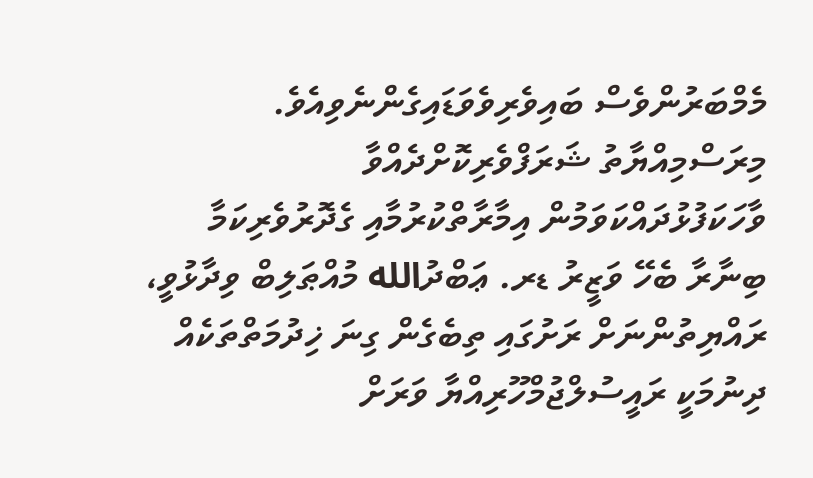މެމްބަރުންވެސް ބައިވެރިވެވަޑައިގެންނެވިއެވެ.
މިރަސްމިއްޔާތު ޝަރަފްވެރިކޮށްދެއްވާ ވާހަކަފުޅުދައްކަވަމުން އިމާރާތްކުރުމާއި ގެދޮރުވެރިކަމާ ބިނާރާ ބެހޭ ވަޒީރު ޑރ. ޢަބްދުالله މުއްޠަލިބް ވިދާޅުވީ، ރައްޔިތުންނަށް ރަށުގައި ތިބެގެން ގިނަ ޚިދުމަތްތަކެއް ދިނުމަކީ ރައީސުލްޖުމްހޫރިއްޔާ ވަރަށް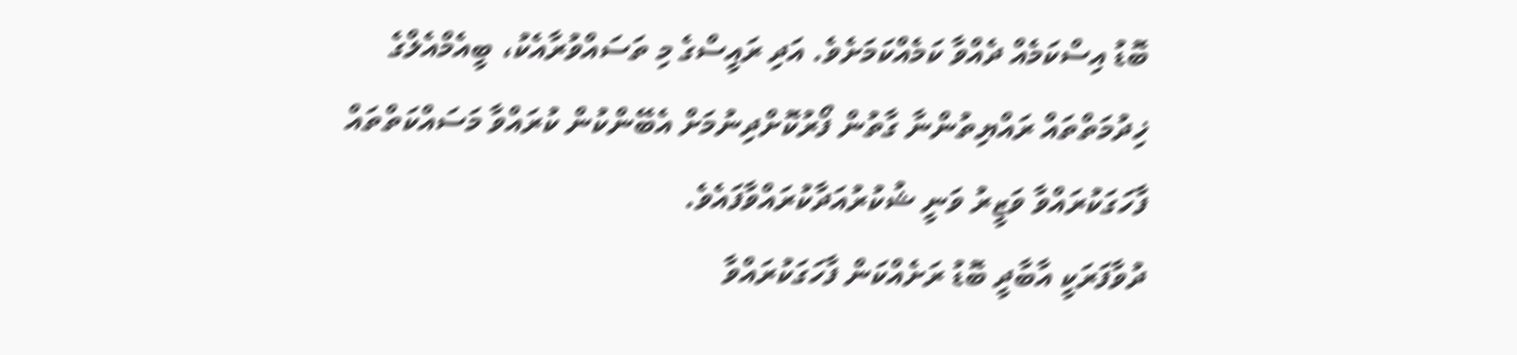ބޮޑު އިސްކަމެއް ދެއްވާ ކަމެއްކަމަށެވެ. އަދި ރައީސްގެ މި ތަސައްވުރާއެކު، ބީއެމްއެލްގެ ޚިދުމަތްތައް ރައްޔިތުންނާ ގާތުން ފޯރުކޮށްދިނުމަށް އެބޭންކުން ކުރައްވާ މަސައްކަތްތައް ފާހަގަކުރައްވާ ވަޒީރު ވަނީ ޝުކުރުއަދާކުރައްވާފައެވެ.
ދުވާފަރަކީ އާބާދީ ބޮޑު ރަށެއްކަން ފާހަގަކުރައްވާ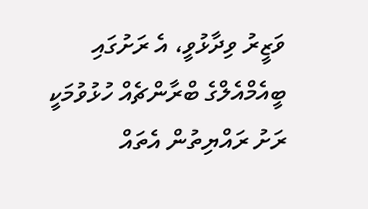ވަޒީރު ވިދާޅުވީ، އެ ރަށުގައި ބީއެމްއެލްގެ ބްރާންޗެއް ހުޅުވުމަކީ ރަށު ރައްޔިތުން އެތައް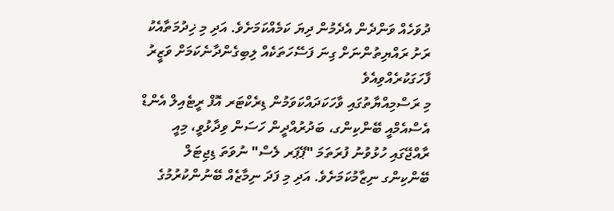ދުވަހެއް ވަންދެން އެދެމުން ދިޔަ ކަމެއްކަމަށެވެ. އަދި މި ޚިދުމަތާއެކު ރަށު ރައްޔިތުންނަށް ގިނަ ފަސޭހަތަކެއް ލިބިގެންދާނެކަމަށް ވަޒީރު ފާހަގަކުރެއްވިއެވެ
މި ރަސްމިއްޔާތުގައި ވާހަކަދައްކަވަމުން ޑިރެކްޓަރ އޮފް ރީޓެއިލް އެންޑް އެސްއެމްއީ ބޭންކިންގ، ބަދުރުއްދީން ހަސަން ވިދާޅުވީ، މިއީ ރާއްޖޭގައި ހުޅުވުނު ފުރަތަމަ "ޕޭޕަރ ލެސް" ނުވަތަ ޑިޖިޓަލް ބޭންކިންގ ނިޒާމުކަމަށެވެ. އަދި މި ފަދަ ނިމާޒެއް ބޭނުންކުރުމުގެ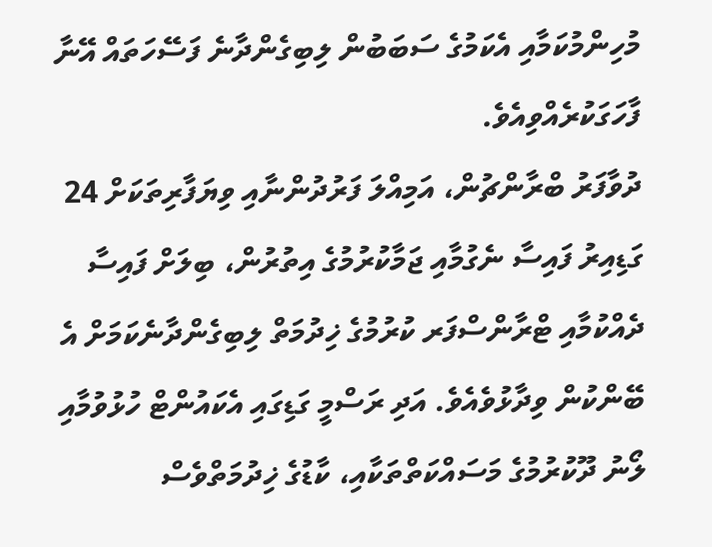މުހިންމުކަމާއި އެކަމުގެ ސަބަބުން ލިބިގެންދާނެ ފަސޭހަތައް އޭނާ ފާހަގަކުރެއްވިއެވެ.
ދުވާފަރު ބްރާންޗުން، އަމިއްލަ ފަރުދުންނާއި ވިޔަފާރިތަކަށް 24 ގަޑިއިރު ފައިސާ ނެގުމާއި ޖަމާކުރުމުގެ އިތުރުން، ބިލަށް ފައިސާ ދެއްކުމާއި ޓްރާންސްފަރ ކުރުމުގެ ޚިދުމަތް ލިބިގެންދާނެކަމަށް އެ ބޭންކުން ވިދާޅުވެއެވެ. އަދި ރަސްމީ ގަޑިގައި އެކައުންޓް ހުޅުވުމާއި ލޯނު ދޫކުރުމުގެ މަސައްކަތްތަކާއި، ކާޑުގެ ޚިދުމަތްވެސް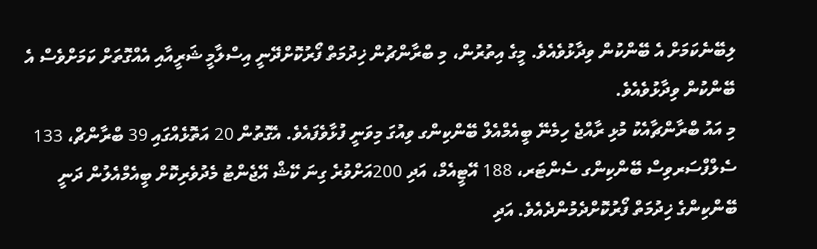ލިބޭނެކަމަށް އެ ބޭންކުން ވިދާޅުވެއެވެ. މީގެ އިތުރުން، މި ބްރާންޗުން ޚިދުމަތް ފޯރުކޮށްދޭނީ އިސްލާމީ ޝަރީއާއި އެއްގޮތަށް ކަމަށްވެސް އެ ބޭންކުން ވިދާޅުވެއެވެ.
މި އައު ބްރާންޗާއެކު މުޅި ރާއްޖެ ހިމެނޭ ބީއެމްއެލް ބޭންކިންގ ވިއުގަ މިވަނީ ފުޅާވެފައެވެ. އެގޮތުން 20 އަތޮޅެއްގައި 39 ބްރާންޗް، 133 ސެލްފްސަރވިސް ބޭންކިންގ ސެންޓަރ، 188 އޭޓީއެމް، އަދި 200އަށްވުރެ ގިނަ ކޭޝް އޭޖެންޓު މެދުވެރިކޮށް ބީއެމްއެލުން ދަނީ ބޭންކިންގެ ޚިދުމަތް ފޯރުކޮށްދެމުންދެއެވެ. އަދި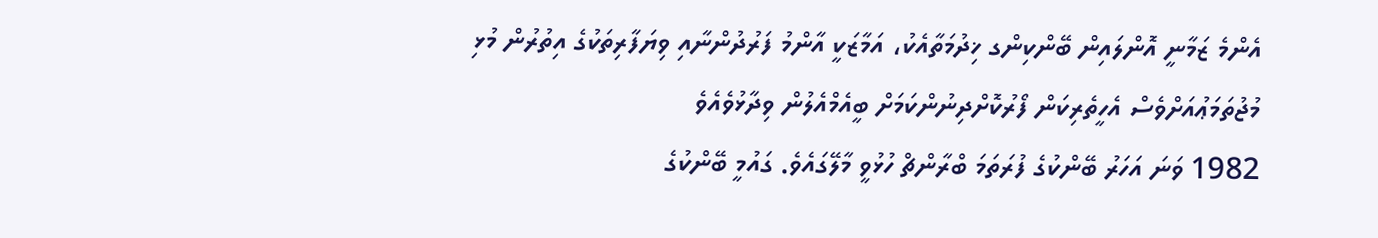އެންމެ ޒަމާނީ އޮންލައިން ބޭންކިންގ ޚިދުމަތާއެކު، އަމާޒަކީ އާންމު ފަރުދުންނާއި ވިޔަފާރިތަކުގެ އިތުރުން މުޅި މުޖުތަމަޢުއަށްވެސް އެހީތެރިކަން ފޯރުކޮށްދިނުންކަމަށް ބީއެމްއެލުން ވިދާޅުވެއެވެ
1982 ވަނަ އަހަރު ބޭންކުގެ ފުރަތަމަ ބްރާންޗް ހުޅުވީ މާލޭގައެވެ. ގައުމީ ބޭންކުގެ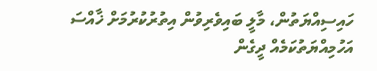ހައިސިއްޔަތުން، މާލީ ބައިވެރިވުން އިތުރުކުރުމަށް ޚާއްސަ އަހުމިއްޔަތުކަމެއް ދީގެން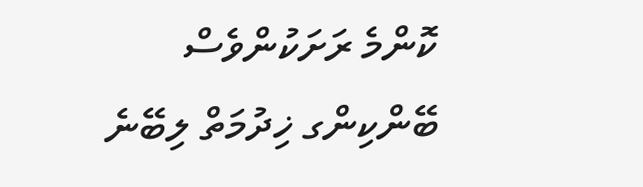ކޮންމެ ރަށަކުންވެސް ބޭންކިންގ ޚިދުމަތް ލިބޭނެ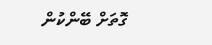ގޮތަށް ބޭންކުން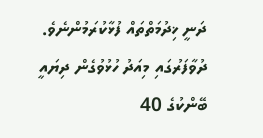ދަނީ ޚިދުމަތްތައް ފުޅާކުރަމުންނެވެ. ދުވާފަރުގައި މިއަދު ހުޅުވުގެން ދިޔައީ ބޭންކުގެ 40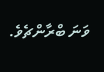ވަނަ ބްރާންޗެވެ.